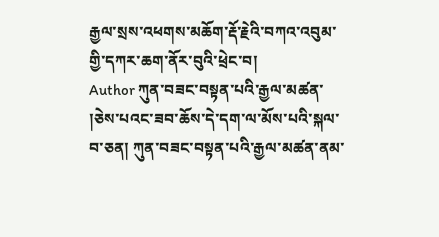རྒྱལ་སྲས་འཕགས་མཆོག་རྡོ་རྗེའི་བཀའ་འབུམ་གྱི་དཀར་ཆག་ནོར་བུའི་ཕྲེང་བ།
Author ཀུན་བཟང་བསྟན་པའི་རྒྱལ་མཚན་
།ཅེས་པའང་ཟབ་ཆོས་དེ་དག་ལ་མོས་པའི་སྐལ་བ་ཅན། ཀུན་བཟང་བསྟན་པའི་རྒྱལ་མཚན་ནམ་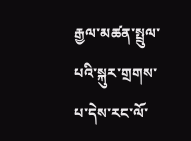རྒྱལ་མཚན་སྤྲུལ་པའི་སྐུར་གྲགས་པ་དེས་རང་ལོ་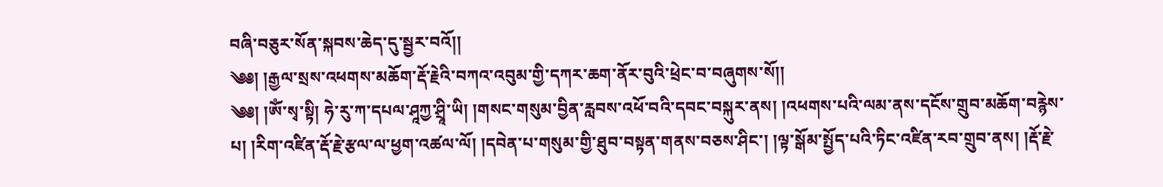བཞི་བཅུར་སོན་སྐབས་ཆེད་དུ་སྦྱར་བའོ།།
༄༅། །རྒྱལ་སྲས་འཕགས་མཆོག་རྡོ་རྗེའི་བཀའ་འབུམ་གྱི་དཀར་ཆག་ནོར་བུའི་ཕྲེང་བ་བཞུགས་སོ།།
༄༅། །ཨོཾ་སྭ་སྟི། ཧེ་རུ་ཀ་དཔལ་ཤཱཀྱ་ཤྲཱི་ཡི། །གསང་གསུམ་བྱིན་རླབས་འཕོ་བའི་དབང་བསྐུར་ནས། །འཕགས་པའི་ལམ་ནས་དངོས་གྲུབ་མཆོག་བརྙེས་པ། །རིག་འཛིན་རྡོ་རྗེ་རྩལ་ལ་ཕྱག་འཚལ་ལོ། །དབེན་པ་གསུམ་གྱི་ཐུབ་བསྟན་གནས་བཅས་ཤིང་། །ལྟ་སྒོམ་སྤྱོད་པའི་ཏིང་འཛིན་རབ་གྲུབ་ནས། །རྡོ་རྗེ་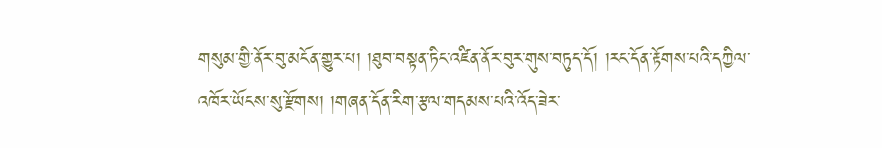གསུམ་གྱི་ནོར་བུ་མངོན་གྱུར་པ། །ཐུབ་བསྟན་ཏིང་འཛིན་ནོར་བུར་གུས་བཏུད་དོ། །རང་དོན་རྟོགས་པའི་དཀྱིལ་འཁོར་ཡོངས་སུ་རྫོགས། །གཞན་དོན་རིག་རྩལ་གདམས་པའི་འོད་ཟེར་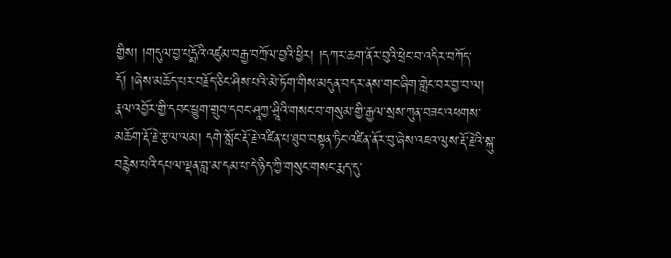གྱིས། །གདུལ་བྱ་པདྨོའི་འཛུམ་བརྒྱ་བཀྲོལ་བྱའི་ཕྱིར། །དཀར་ཆག་ནོར་བུའི་ཕྲེང་བ་འདིར་བཀོད་དོ། །ཞེས་མཆོད་པར་བརྗོད་ཅིང་ཤིས་པའི་མེ་ཏོག་གིས་མདུན་བདར་ནས་གང་ཞིག་གླེང་བར་བྱ་བ་ལ། རྣལ་འབྱོར་གྱི་དབང་ཕྱུག་གྲུབ་དབང་ཤཱཀྱ་ཤྲཱིའི་གསང་བ་གསུམ་གྱི་རྒྱལ་སྲས་ཀུན་བཟང་འཕགས་མཆོག་རྡོ་རྗེ་རྩལ་ལམ། དགེ་སློང་རྡོ་རྗེ་འཛིན་པ་ཐུབ་བསྟན་ཏིང་འཛིན་ནོར་བུ་ཞེས་འཇའ་ལུས་རྡོ་རྗེའི་སྐུ་བརྙེས་པའི་དཔལ་ལྡན་བླ་མ་དམ་པ་དེ་ཉིད་ཀྱི་གསུང་གསང་རྨད་དུ་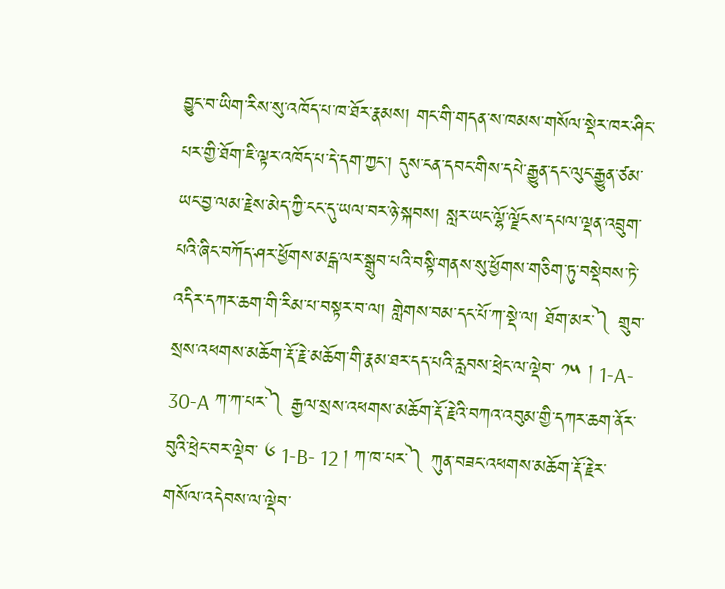བྱུང་བ་ཡིག་རིས་སུ་འཁོད་པ་ཁ་ཐོར་རྣམས། གང་གི་གདན་ས་ཁམས་གསོལ་སྡེར་ཁར་ཤིང་པར་གྱི་ཐོག་ཇི་ལྟར་འཁོད་པ་དེ་དག་ཀྱང་། དུས་ངན་དབང་གིས་དཔེ་རྒྱུན་དང་ལུང་རྒྱུན་ཙམ་ཡང་བྱ་ལམ་རྗེས་མེད་ཀྱི་ངང་དུ་ཡལ་བར་ཉེ་སྐབས། སླར་ཡང་ལྷོ་ལྗོངས་དཔལ་ལྡན་འབྲུག་པའི་ཞིང་བཀོད་ཤར་ཕྱོགས་མངྒ་ལར་སྒྲུབ་པའི་བསྟི་གནས་སུ་ཕྱོགས་གཅིག་ཏུ་བསྡེབས་ཏེ་འདིར་དཀར་ཆག་གི་རིམ་པ་བསྟར་བ་ལ། གླེགས་བམ་དང་པོ་ཀ་སྡེ་ལ། ཐོག་མར་༽ གྲུབ་སྲས་འཕགས་མཆོག་རྡོ་རྗེ་མཆོག་གི་རྣམ་ཐར་དད་པའི་རླབས་ཕྲེང་ལ་ལྡེབ་ ༡༥ ། 1-A- 30-A ཀ་ཀ་པར་༽ རྒྱལ་སྲས་འཕགས་མཆོག་རྡོ་རྗེའི་བཀའ་འབུམ་གྱི་དཀར་ཆག་ནོར་བུའི་ཕྲེང་བར་ལྡེབ་ ༦ 1-B- 12 ། ཀ་ཁ་པར་༽ ཀུན་བཟང་འཕགས་མཆོག་རྡོ་རྗེར་གསོལ་འདེབས་ལ་ལྡེབ་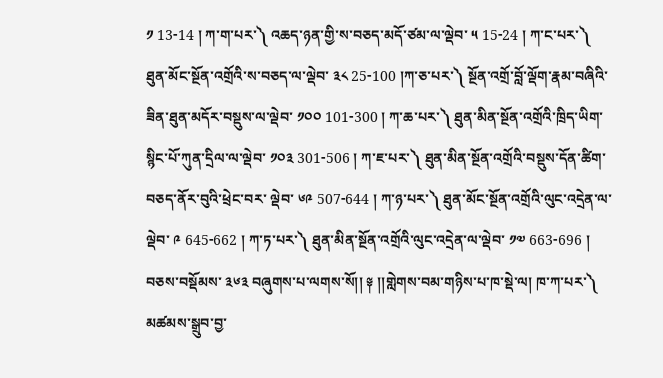༡ 13-14 ། ཀ་ག་པར་༽ འཆད་ཉན་གྱི་ས་བཅད་མདོ་ཙམ་ལ་ལྡེབ་ ༥ 15-24 ། ཀ་ང་པར་༽ ཐུན་མོང་སྔོན་འགྲོའི་ས་བཅད་ལ་ལྡེབ་ ༣༨ 25-100 །ཀ་ཅ་པར་༽ སྔོན་འགྲོ་བློ་ལྡོག་རྣམ་བཞིའི་ཟིན་ཐུན་མདོར་བསྡུས་ལ་ལྡེབ་ ༡༠༠ 101-300 ། ཀ་ཆ་པར་༽ ཐུན་མིན་སྔོན་འགྲོའི་ཁྲིད་ཡིག་སྙིང་པོ་ཀུན་དྲིལ་ལ་ལྡེབ་ ༡༠༣ 301-506 ། ཀ་ཇ་པར་༽ ཐུན་མིན་སྔོན་འགྲོའི་བསྡུས་དོན་ཚིག་བཅད་ནོར་བུའི་ཕྲེང་བར་ ལྡེབ་ ༦༩ 507-644 ། ཀ་ཉ་པར་༽ ཐུན་མོང་སྔོན་འགྲོའི་ལུང་འདྲེན་ལ་ལྡེབ་ ༩ 645-662 ། ཀ་ཏ་པར་༽ ཐུན་མིན་སྔོན་འགྲོའི་ལུང་འདྲེན་ལ་ལྡེབ་ ༡༧ 663-696 ། བཅས་བསྡོམས་ ༣༦༣ བཞུགས་པ་ལགས་སོ།། ༈ །།གླེགས་བམ་གཉིས་པ་ཁ་སྡེ་ལ། ཁ་ཀ་པར་༽ མཚམས་སྒྲུབ་བྱ་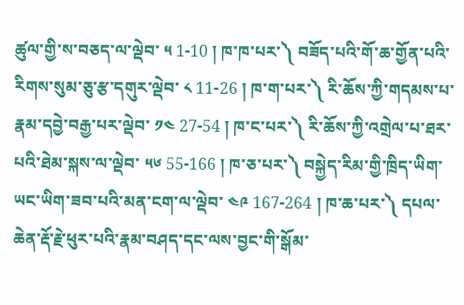ཚུལ་གྱི་ས་བཅད་ལ་ལྡེབ་ ༥ 1-10 ། ཁ་ཁ་པར་༽ བཟོད་པའི་གོ་ཆ་གྱོན་པའི་རིགས་སུམ་ཅུ་རྩ་དགུར་ལྡེབ་ ༨ 11-26 ། ཁ་ག་པར་༽ རི་ཆོས་ཀྱི་གདམས་པ་རྣམ་དབྱེ་བརྒྱ་པར་ལྡེབ་ ༡༤ 27-54 ། ཁ་ང་པར་༽ རི་ཆོས་ཀྱི་འགྲེལ་པ་ཐར་པའི་ཐེམ་སྐས་ལ་ལྡེབ་ ༥༦ 55-166 ། ཁ་ཅ་པར་༽ བསྐྱེད་རིམ་གྱི་ཁྲིད་ཡིག་ཡང་ཡིག་ཟབ་པའི་མན་ངག་ལ་ལྡེབ་ ༤༩ 167-264 ། ཁ་ཆ་པར་༽ དཔལ་ཆེན་རྡོ་རྗེ་ཕུར་པའི་རྣམ་བཤད་དང་ལས་བྱང་གི་སྒོམ་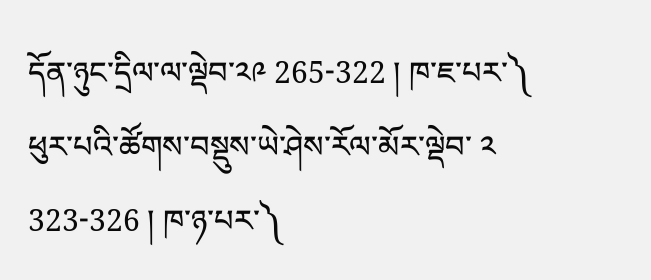དོན་ཉུང་དྲིལ་ལ་ལྡེབ་༢༩ 265-322 ། ཁ་ཇ་པར་༽ ཕུར་པའི་ཚོགས་བསྡུས་ཡེ་ཤེས་རོལ་མོར་ལྡེབ་ ༢ 323-326 ། ཁ་ཉ་པར་༽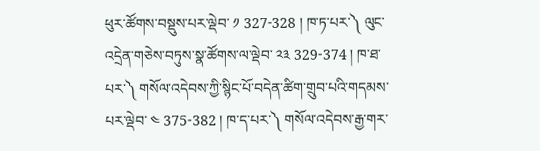ཕུར་ཚོགས་བསྡུས་པར་ལྡེབ་ ༡ 327-328 ། ཁ་ཏ་པར་༽ ལུང་འདྲེན་གཅེས་བཏུས་སྣ་ཚོགས་ལ་ལྡེབ་ ༢༣ 329-374 ། ཁ་ཐ་པར་༽ གསོལ་འདེབས་ཀྱི་སྙིང་པོ་བདེན་ཚིག་གྲུབ་པའི་གདམས་པར་ལྡེབ་ ༤ 375-382 ། ཁ་ད་པར་༽ གསོལ་འདེབས་རྒྱ་གར་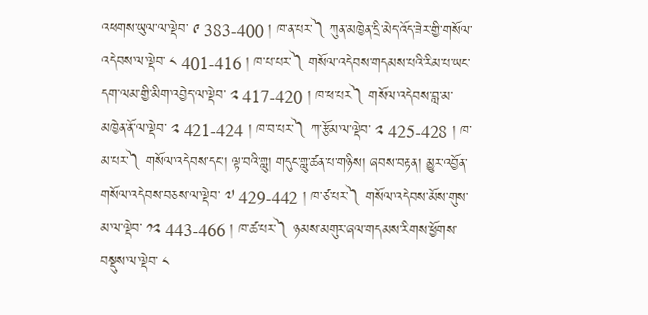འཕགས་ཡུལ་ལ་ལྡེབ་ ༩ 383-400 ། ཁ་ན་པར་༽ ཀུན་མཁྱེན་དྲི་མེད་འོད་ཟེར་གྱི་གསོལ་འདེབས་ལ་ལྡེབ་ ༨ 401-416 ། ཁ་པ་པར་༽ གསོལ་འདེབས་གདམས་པའི་རིམ་པ་ཡང་དག་ལམ་གྱི་མིག་འབྱེད་ལ་ལྡེབ་ ༢ 417-420 ། ཁ་ཕ་པར༽ གསོལ་འདེབས་བླ་མ་མཁྱེན་ནོ་ལ་ལྡེབ་ ༢ 421-424 ། ཁ་བ་པར་༽ ཀ་རྩོམ་ལ་ལྡེབ་ ༢ 425-428 ། ཁ་མ་པར་༽ གསོལ་འདེབས་དང་། ལྟ་བའི་གླུ། གདུང་གླུ་ཚན་པ་གཉིས། ཞབས་བརྟན། མྱུར་འབྱོན་གསོལ་འདེབས་བཅས་ལ་ལྡེབ་ ༧ 429-442 ། ཁ་ཙ་པར་༽ གསོལ་འདེབས་མོས་གུས་མ་ལ་ལྡེབ་ ༡༢ 443-466 ། ཁ་ཚ་པར་༽ ཉམས་མགུར་ཞལ་གདམས་རིགས་ཕྱོགས་བསྡུས་ལ་ལྡེབ་ ༨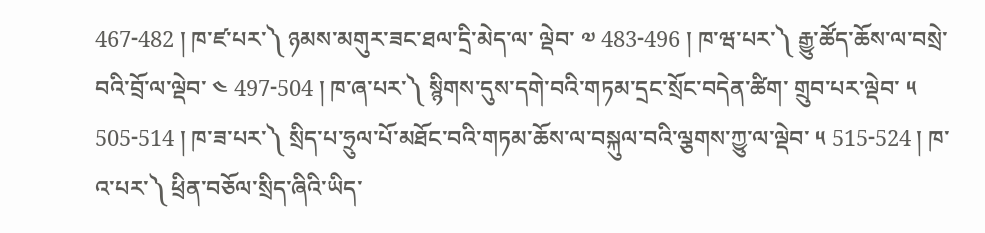467-482 ། ཁ་ཛ་པར་༽ ཉམས་མགུར་ཟང་ཐལ་དྲི་མེད་ལ་ ལྡེབ་ ༧ 483-496 ། ཁ་ཝ་པར་༽ རྒྱུ་ཚོད་ཆོས་ལ་བསྲེ་བའི་བྲོ་ལ་ལྡེབ་ ༤ 497-504 ། ཁ་ཞ་པར་༽ སྙིགས་དུས་དགེ་བའི་གཏམ་དྲང་སྲོང་བདེན་ཚིག་ གྲུབ་པར་ལྡེབ་ ༥ 505-514 ། ཁ་ཟ་པར་༽ སྲིད་པ་ཧྲུལ་པོ་མཐོང་བའི་གཏམ་ཆོས་ལ་བསྐུལ་བའི་ལྕགས་ཀྱུ་ལ་ལྡེབ་ ༥ 515-524 ། ཁ་འ་པར་༽ ཕྲིན་བཅོལ་སྲིད་ཞིའི་ཡིད་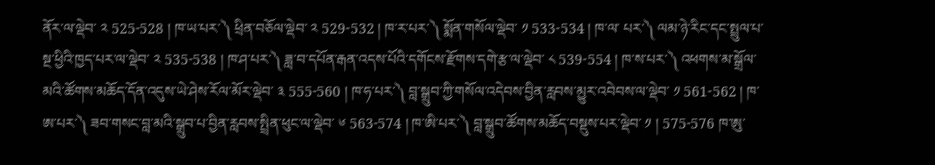ནོར་ལ་ལྡེབ་ ༢ 525-528 ། ཁ་ཡ་པར་༽ ཕྲིན་བཅོལ་ལྡེབ་ ༢ 529-532 ། ཁ་ར་པར་༽ སྨོན་གསོལ་ལྡེབ་ ༡ 533-534 ། ཁ་ལ་ པར་༽ ལམ་ཉེ་རིང་དང་སྤྲུལ་པ་སྔ་ཕྱིའི་ཁྱད་པར་ལ་ལྡེབ་ ༢ 535-538 ། ཁ་ཤ་པར་༽ ཟླ་བ་དཔོན་རྒན་འདས་པོའི་དགོངས་རྫོགས་དགེ་རྩ་ལ་ལྡེབ་ ༨ 539-554 ། ཁ་ས་པར་༽ འཕགས་མ་སྒྲོལ་མའི་ཚོགས་མཆོད་དོན་འདུས་ཡེ་ཤེས་རོལ་མོར་ལྡེབ་ ༣ 555-560 ། ཁ་ཧ་པར་༽ བླ་སྒྲུབ་ཀྱི་གསོལ་འདེབས་བྱིན་རླབས་མྱུར་འབེབས་ལ་ལྡེབ་ ༡ 561-562 ། ཁ་ཨ་པར་༽ ཟབ་གསང་བླ་མའི་སྒྲུབ་པ་བྱིན་རླབས་སྤྲིན་ཕུང་ལ་ལྡེབ་ ༦ 563-574 ། ཁ་ཨི་པར་༽ བླ་སྒྲུབ་ཚོགས་མཆོད་བསྡུས་པར་ལྡེབ་ ༡ ། 575-576 ཁ་ཨུ་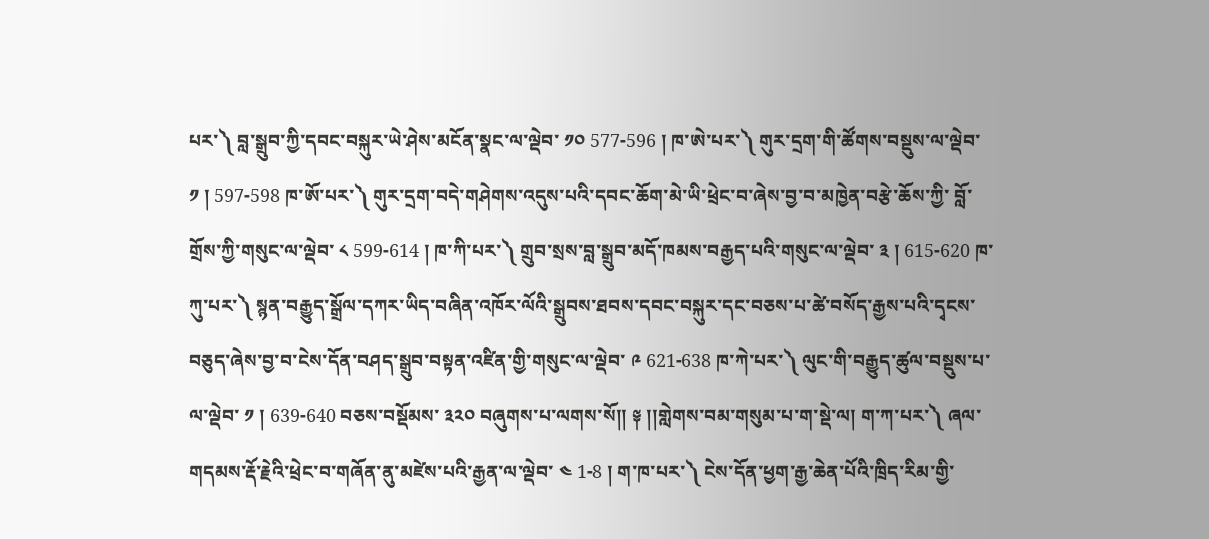པར་༽ བླ་སྒྲུབ་ཀྱི་དབང་བསྐུར་ཡེ་ཤེས་མངོན་སྣང་ལ་ལྡེབ་ ༡༠ 577-596 ། ཁ་ཨེ་པར་༽ གུར་དྲག་གི་ཚོགས་བསྡུས་ལ་ལྡེབ་ ༡ ། 597-598 ཁ་ཨོ་པར་༽ གུར་དྲག་བདེ་གཤེགས་འདུས་པའི་དབང་ཆོག་མེ་ཡི་ཕྲེང་བ་ཞེས་བྱ་བ་མཁྱེན་བརྩེ་ཆོས་ཀྱི་ བློ་གྲོས་ཀྱི་གསུང་ལ་ལྡེབ་ ༨ 599-614 ། ཁ་ཀི་པར་༽ གྲུབ་སྲས་བླ་སྒྲུབ་མདོ་ཁམས་བརྒྱད་པའི་གསུང་ལ་ལྡེབ་ ༣ ། 615-620 ཁ་ཀུ་པར་༽ སྙན་བརྒྱུད་སྒྲོལ་དཀར་ཡིད་བཞིན་འཁོར་ལོའི་སྒྲུབས་ཐབས་དབང་བསྐུར་དང་བཅས་པ་ཚེ་བསོད་རྒྱས་པའི་དྭངས་བཅུད་ཞེས་བྱ་བ་ངེས་དོན་བཤད་སྒྲུབ་བསྟན་འཛིན་གྱི་གསུང་ལ་ལྡེབ་ ༩ 621-638 ཁ་ཀེ་པར་༽ ལུང་གི་བརྒྱུད་ཚུལ་བསྡུས་པ་ལ་ལྡེབ་ ༡ ། 639-640 བཅས་བསྡོམས་ ༣༢༠ བཞུགས་པ་ལགས་སོ།། ༈ །།གླེགས་བམ་གསུམ་པ་ག་སྡེ་ལ། ག་ཀ་པར་༽ ཞལ་གདམས་རྡོ་རྗེའི་ཕྲེང་བ་གཞོན་ནུ་མཛེས་པའི་རྒྱན་ལ་ལྡེབ་ ༤ 1-8 ། ག་ཁ་པར་༽ ངེས་དོན་ཕྱག་རྒྱ་ཆེན་པོའི་ཁྲིད་རིམ་གྱི་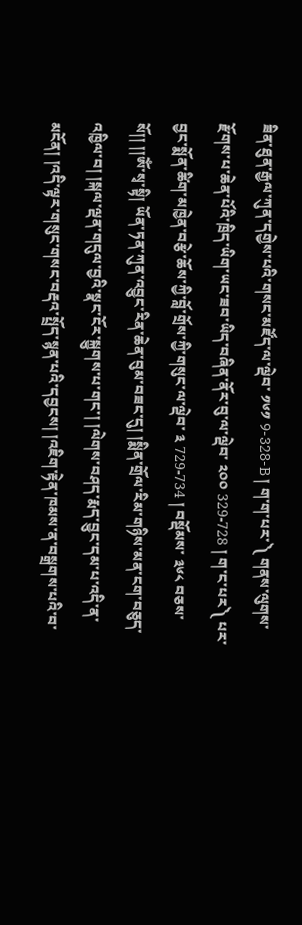ཟིན་ཐུན་རྒྱལ་ཀུན་དགྱེས་པའི་གསང་མཛོད་ལ་ལྡེབ་ ༡༦༡ 9-328-B ། ག་ག་པར་༽ གནས་ལུགས་རྫོགས་པ་ཆེན་པོའི་ཁྲིད་ཡིག་ཡང་ཟབ་ཡིད་བཞིན་ནོར་བུ་ལ་ལྡེབ་ ༢༠༠ 329-728 ། ག་ང་པར༽ པར་བྱང་སྨོན་ཚིག་མཁྱེན་བརྩེ་ཆོས་ཀྱི་བློ་གྲོས་ཀྱི་གསུང་ལ་ལྡེབ་ ༣ 729-734 ། བསྡོམས་ ༣༦༨ བཅས་སོ།། །།ཨོཾ་སྭ་སྟི། ཡོན་ཏན་ཀུན་འབྱུང་རིན་ཆེན་བུམ་བཟང་དུ། །སྨིན་གྲོལ་རིམ་གཉིས་མན་ངག་བཅུད་འཁྱིལ་བ། །སྐལ་ལྡན་གདུལ་བྱའི་སྣང་ངོར་སྐྱུགས་པ་གང་། །ལེགས་བཤད་རྨད་བྱུང་དམ་པ་འདི་ན་མངོན། །འདི་ལྟར་གསུང་གསང་བརྡའ་སྤྲོད་སྙན་པའི་དབྱངས། །འཇིག་རྟེན་ཁམས་ན་བསྒྲགས་པའི་བ་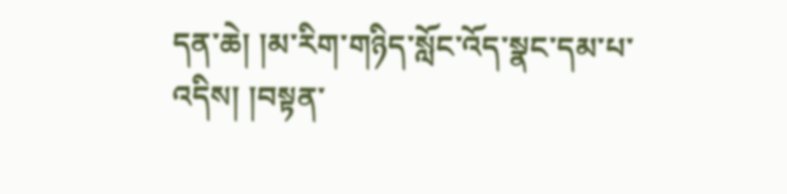དན་ཆེ། །མ་རིག་གཉིད་སློང་འོད་སྣང་དམ་པ་འདིས། །བསྟན་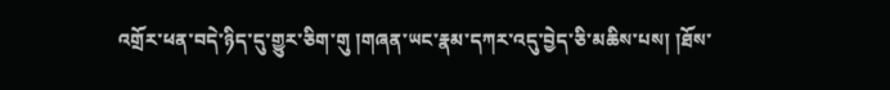འགྲོར་ཕན་བདེ་ཉིད་དུ་གྱུར་ཅིག་གུ །གཞན་ཡང་རྣམ་དཀར་འདུ་བྱེད་ཅི་མཆིས་པས། །ཐོས་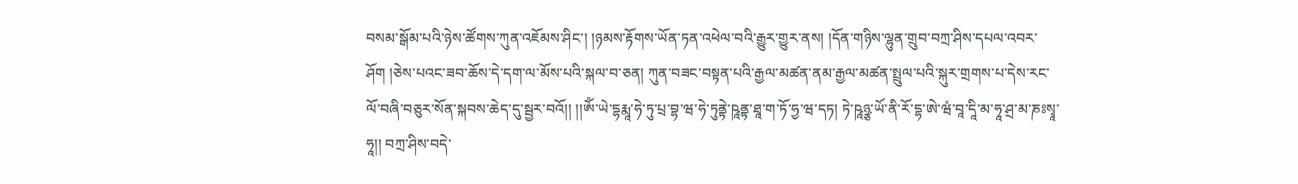བསམ་སྒོམ་པའི་ཉེས་ཚོགས་ཀུན་འཇོམས་ཤིང་། །ཉམས་རྟོགས་ཡོན་ཏན་འཕེལ་བའི་རྒྱུར་གྱུར་ནས། །དོན་གཉིས་ལྷུན་གྲུབ་བཀྲ་ཤིས་དཔལ་འབར་ཤོག །ཅེས་པའང་ཟབ་ཆོས་དེ་དག་ལ་མོས་པའི་སྐལ་བ་ཅན། ཀུན་བཟང་བསྟན་པའི་རྒྱལ་མཚན་ནམ་རྒྱལ་མཚན་སྤྲུལ་པའི་སྐུར་གྲགས་པ་དེས་རང་ལོ་བཞི་བཅུར་སོན་སྐབས་ཆེད་དུ་སྦྱར་བའོ།། །།ཨོཾ་ཡེ་དྷརྨཱ་ཧེ་ཏུ་པྲ་བྷ་ཝ་ཧེ་ཏུནྟེ་ཥཱནྟ་ཐཱ་ག་ཏོ་ཧྱ་ཝ་དཏ། ཏེ་ཥཱཉྩ་ཡོ་ནི་རོ་དྷ་ཨེ་ཝཾ་བཱ་དཱི་མ་ཧཱ་ཤྲ་མ་ཎཿསྭཱ་ཧཱ།། བཀྲ་ཤིས་བདེ་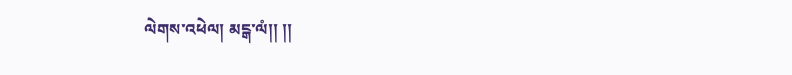ལེགས་འཕེལ། མངྒ་ལཾ།། །།